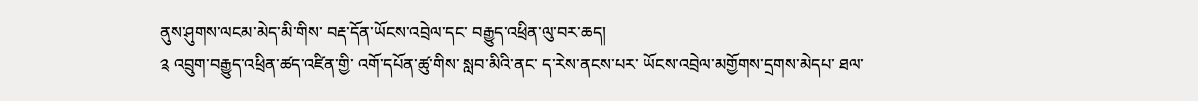ནུས་ཤུགས་ལངམ་མེད་མི་གིས་ བརྡ་དོན་ཡོངས་འབྲེལ་དང་ བརྒྱུད་འཕྲིན་ལུ་བར་ཆད།
༉ འབྲུག་བརྒྱུད་འཕྲིན་ཚད་འཛིན་གྱི་ འགོ་དཔོན་ཚུ་གིས་ སླབ་མིའི་ནང་ ད་རེས་ནངས་པར་ ཡོངས་འབྲེལ་མགྱོགས་དྲགས་མེདཔ་ ཐལ་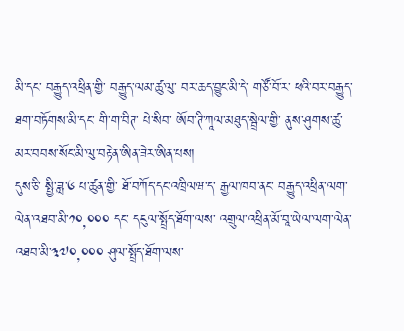མི་དང་ བརྒྱུད་འཕྲིན་གྱི་ བརྒྱུད་ལམ་ཚུ་ལུ་ བར་ཆད་བྱུང་མི་དེ་ གཙོ་བོ་ར་ ཕའི་བར་བརྒྱུད་ཐག་བཏོགས་མི་དང་ གི་ག་བིཊ་ པེ་སིབ་ ཨོབ་ཊི་ཀཱལ་མཐུད་སྦྲེལ་གྱི་ ནུས་ཤུགས་ཚུ་ མར་བབས་སོང་མི་ལུ་བརྟེན་ཨིན་ཟེར་ཨིན་པས།
དུས་ཅི་ སྤྱི་ཟླ་༦ པ་ཚུན་གྱི་ ཐོ་བཀོད་དང་འཁྲིལཝ་ད་ རྒྱལ་ཁབ་ནང་ བརྒྱུད་འཕྲིན་ལག་ལེན་འཐབ་མི་༡༠,༠༠༠ དང་ དངུལ་སྤྲོད་ཐོག་ལས་ འགྲུལ་འཕྲིན་མོ་བཱ་ཡེལ་ལག་ལེན་འཐབ་མི་༣༧༠,༠༠༠ ཤུལ་སྤྲོད་ཐོག་ལས་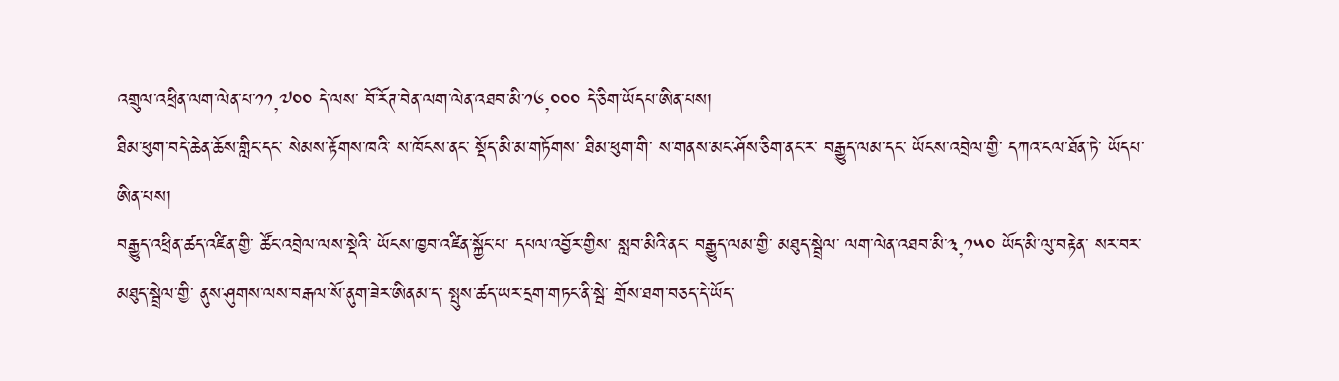འགྲུལ་འཕྲིན་ལག་ལེན་པ་༡༡,༧༠༠ དེ་ལས་ བོ་རོཊ་བེན་ལག་ལེན་འཐབ་མི་༡༦,༠༠༠ དེ་ཅིག་ཡོདཔ་ཨིན་པས།
ཐིམ་ཕུག་བདེ་ཆེན་ཆོས་གླིང་དང་ སེམས་རྟོགས་ཁའི་ ས་ཁོངས་ནང་ སྡོད་མི་མ་གཏོགས་ ཐིམ་ཕུག་གི་ ས་གནས་མང་ཤོས་ཅིག་ནང་ར་ བརྒྱུད་ལམ་དང་ ཡོངས་འབྲེལ་གྱི་ དཀའ་ངལ་ཐོན་ཏེ་ ཡོདཔ་ཨིན་པས།
བརྒྱུད་འཕྲིན་ཚད་འཛིན་གྱི་ ཚོང་འབྲེལ་ལས་སྡེའི་ ཡོངས་ཁྱབ་འཛིན་སྐྱོང་པ་ དཔལ་འབྱོར་གྱིས་ སླབ་མིའི་ནང་ བརྒྱུད་ལམ་གྱི་ མཐུད་སྦྲེལ་ ལག་ལེན་འཐབ་མི་༣,༡༥༠ ཡོད་མི་ལུ་བརྟེན་ སར་བར་མཐུད་སྦྲེལ་གྱི་ ནུས་ཤུགས་ལས་བརྒལ་སོ་ནུག་ཟེར་ཨིནམ་ད་ སྤུས་ཚད་ཡར་དྲག་གཏང་ནི་སྦེ་ གྲོས་ཐག་བཅད་དེ་ཡོད་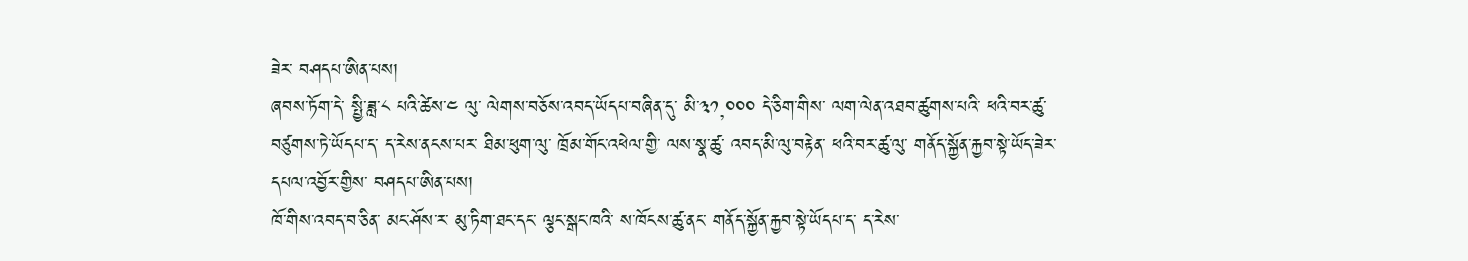ཟེར་ བཤདཔ་ཨིན་པས།
ཞབས་ཏོག་དེ་ སྤྱི་ཟླ་༨ པའི་ཚེས་༤ ལུ་ ལེགས་བཅོས་འབད་ཡོདཔ་བཞིན་དུ་ མི་༣༡,༠༠༠ དེ་ཅིག་གིས་ ལག་ལེན་འཐབ་ཚུགས་པའི་ ཕའི་བར་ཚུ་ བཙུགས་ཏེ་ཡོདཔ་ད་ ད་རེས་ནངས་པར་ ཐིམ་ཕུག་ལུ་ ཁྲོམ་གོང་འཕེལ་གྱི་ ལས་སྣ་ཚུ་ འབད་མི་ལུ་བརྟེན་ ཕའི་བར་ཚུ་ལུ་ གནོད་སྐྱོན་རྐྱབ་སྟེ་ཡོད་ཟེར་ དཔལ་འབྱོར་གྱིས་ བཤདཔ་ཨིན་པས།
ཁོ་གིས་འབད་བ་ཅིན་ མང་ཤོས་ར་ མུ་ཏིག་ཐང་དང་ ལྕང་སྒང་ཁའི་ ས་ཁོངས་ཚུ་ནང་ གནོད་སྐྱོན་རྐྱབ་སྟེ་ཡོདཔ་ད་ ད་རེས་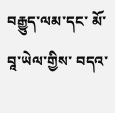བརྒྱུད་ལམ་དང་ མོ་བཱ་ཡེལ་གྱིས་ བདའ་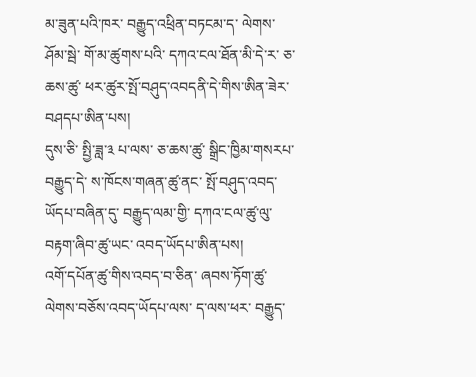མ་ཟུན་པའི་ཁར་ བརྒྱུད་འཕྲིན་བཏངམ་ད་ ལེགས་ཤོམ་སྦེ་ གོ་མ་ཚུགས་པའི་ དཀའ་ངལ་ཐོན་མི་དེ་ར་ ཅ་ཆས་ཚུ་ ཕར་ཚུར་སྤོ་བཤུད་འབདནི་དེ་གིས་ཨིན་ཟེར་ བཤདཔ་ཨིན་པས།
དུས་ཅི་ སྤྱི་ཟླ་༣ པ་ལས་ ཅ་ཆས་ཚུ་ སྒྲིང་ཁྱིམ་གསརཔ་བརྒྱུད་དེ་ ས་ཁོངས་གཞན་ཚུ་ནང་ སྤོ་བཤུད་འབད་ཡོདཔ་བཞིན་དུ་ བརྒྱུད་ལམ་གྱི་ དཀའ་ངལ་ཚུ་ལུ་ བརྟག་ཞིབ་ཚུ་ཡང་ འབད་ཡོདཔ་ཨིན་པས།
འགོ་དཔོན་ཚུ་གིས་འབད་བ་ཅིན་ ཞབས་ཏོག་ཚུ་ ལེགས་བཅོས་འབད་ཡོདཔ་ལས་ ད་ལས་ཕར་ བརྒྱུད་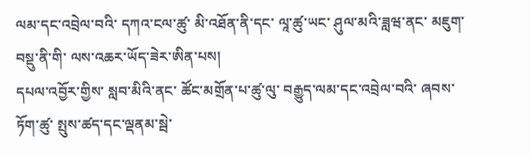ལམ་དང་འབྲེལ་བའི་ དཀའ་ངལ་ཚུ་ མི་འཐོན་ནི་དང་ ལཱ་ཚུ་ཡང་ ཤུལ་མའི་ཟླཝ་ནང་ མཇུག་བསྡུ་ནི་གི་ ལས་འཆར་ཡོད་ཟེར་ཨིན་པས།
དཔལ་འབྱོར་གྱིས་ སླབ་མིའི་ནང་ ཚོང་མགྲོན་པ་ཚུ་ལུ་ བརྒྱུད་ལམ་དང་འབྲེལ་བའི་ ཞབས་ཏོག་ཚུ་ སྤུས་ཚད་དང་ལྡནམ་སྦེ་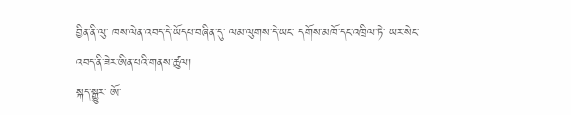བྱིན་ནི་ལུ་ ཁས་ལེན་འབད་དེ་ཡོདཔ་བཞིན་དུ་ ལམ་ལུགས་དེ་ཡང་ དགོས་མཁོ་དང་འཁྲིལ་ཏེ་ ཡར་སེང་འབད་ནི་ཟེར་ཨིན་པའི་གནས་ཚུལ།
སྐད་སྒྱུར་ ཨོ་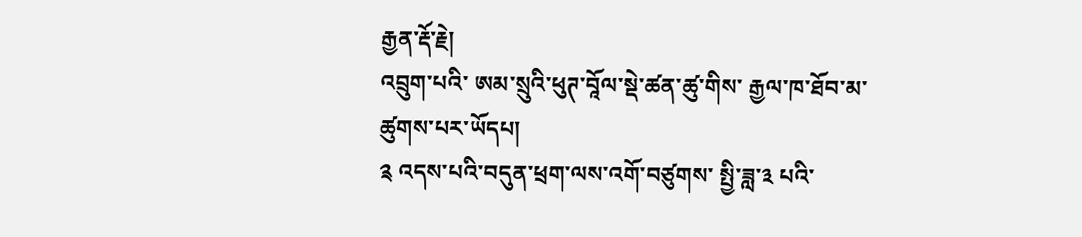རྒྱན་རྡོ་རྗེ།
འབྲུག་པའི་ ཨམ་སྲུའི་ཕུཊ་བཱོལ་སྡེ་ཚན་ཚུ་གིས་ རྒྱལ་ཁ་ཐོབ་མ་ཚུགས་པར་ཡོདཔ།
༉ འདས་པའི་བདུན་ཕྲག་ལས་འགོ་བཙུགས་ སྤྱི་ཟླ་༣ པའི་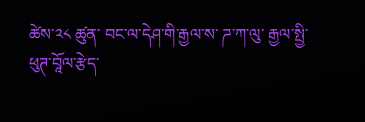ཚེས་༢༨ ཚུན་ བང་ལ་དེཤ་གི་རྒྱལ་ས་ ཌ་ཀ་ལུ་ རྒྱལ་སྤྱི་ཕུཊ་བཱོལ་རྩེད་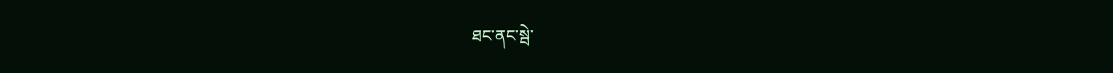ཐང་ནང་སྦེ་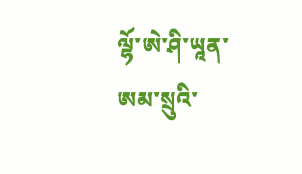ལྷོ་ཨེ་ཤི་ཡཱན་ ཨམ་སྲུའི་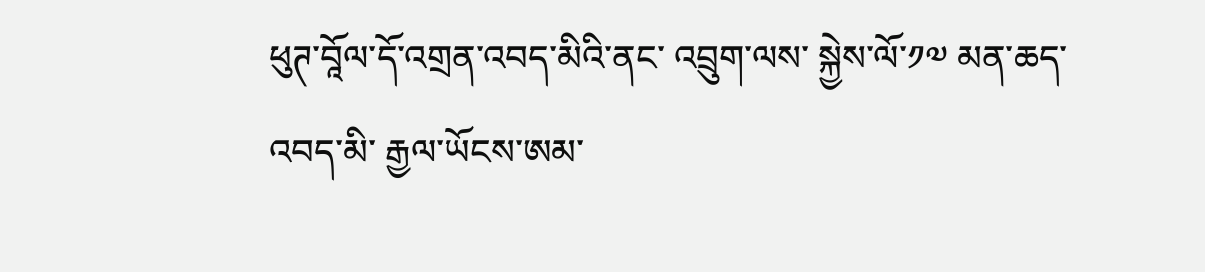ཕུཊ་བཱོལ་དོ་འགྲན་འབད་མིའི་ནང་ འབྲུག་ལས་ སྐྱེས་ལོ་༡༧ མན་ཆད་འབད་མི་ རྒྱལ་ཡོངས་ཨམ་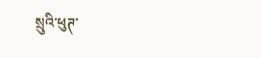སྲུའི་ཕུཊ་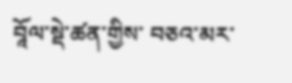བཱོལ་སྡེ་ཚན་གྱིས་ བཅའ་མར་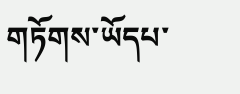གཏོགས་ཡོདཔ་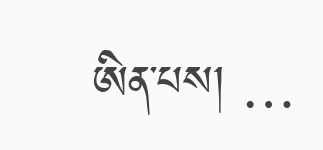ཨིན་པས། …